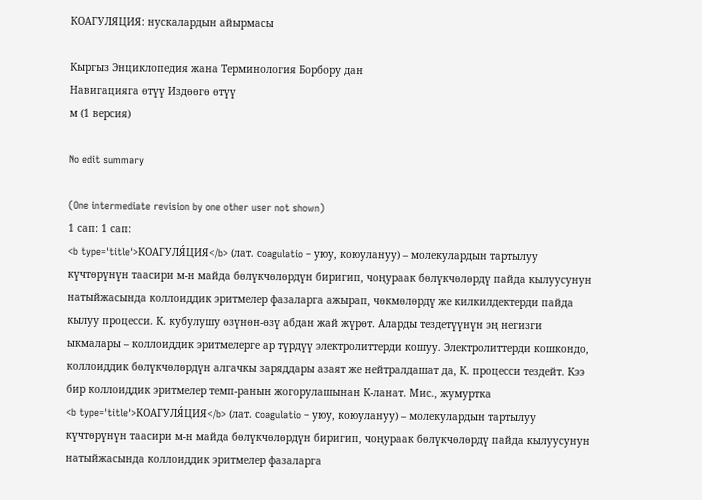КОАГУЛЯЦИЯ: нускалардын айырмасы

Кыргыз Энциклопедия жана Терминология Борбору дан
Навигацияга өтүү Издөөгө өтүү
м (1 версия)

No edit summary

(One intermediate revision by one other user not shown)
1 сап: 1 сап:
<b type='title'>КОАГУЛЯ́ЦИЯ</b> (лат. сoagulatio – уюу, коюулануу) – молекулардын тартылуу күчтөрүнүн таасири м-н майда бөлүкчөлөрдүн биригип, чоңураак бөлүкчөлөрдү пайда кылуусунун натыйжасында коллоиддик эритмелер фазаларга ажырап, чөкмөлөрдү же килкилдектерди пайда кылуу процесси. К. кубулушу өзүнөн-өзү абдан жай жүрөт. Аларды тездетүүнүн эң негизги ыкмалары – коллоиддик эритмелерге ар түрдүү электролиттерди кошуу. Электролиттерди кошкондо, коллоиддик бөлүкчөлөрдүн алгачкы заряддары азаят же нейтралдашат да, К. процесси тездейт. Кээ бир коллоиддик эритмелер темп-ранын жогорулашынан К-ланат. Мис., жумуртка
<b type='title'>КОАГУЛЯ́ЦИЯ</b> (лат. сoagulatio – уюу, коюулануу) – молекулардын тартылуу күчтөрүнүн таасири м-н майда бөлүкчөлөрдүн биригип, чоңураак бөлүкчөлөрдү пайда кылуусунун натыйжасында коллоиддик эритмелер фазаларга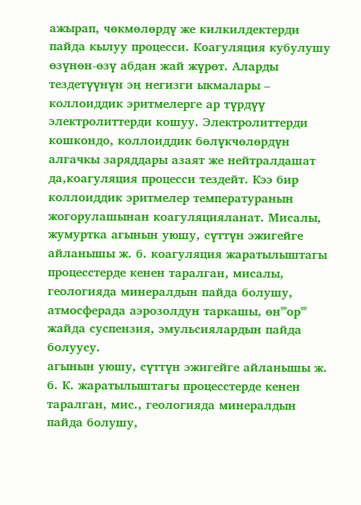ажырап, чөкмөлөрдү же килкилдектерди пайда кылуу процесси. Коагуляция кубулушу өзүнөн-өзү абдан жай жүрөт. Аларды тездетүүнүн эң негизги ыкмалары – коллоиддик эритмелерге ар түрдүү электролиттерди кошуу. Электролиттерди кошкондо, коллоиддик бөлүкчөлөрдүн алгачкы заряддары азаят же нейтралдашат да,коагуляция процесси тездейт. Кээ бир коллоиддик эритмелер температуранын жогорулашынан коагуляцияланат. Мисалы, жумуртка агынын уюшу, сүттүн эжигейге айланышы ж. б. коагуляция жаратылыштагы процесстерде кенен таралган, мисалы, геологияда минералдын пайда болушу, атмосферада аэрозолдун таркашы, өн'''ор'''  жайда суспензия, эмульсиялардын пайда болуусу.
агынын уюшу, сүттүн эжигейге айланышы ж. б. К. жаратылыштагы процесстерде кенен таралган, мис., геологияда минералдын пайда болушу,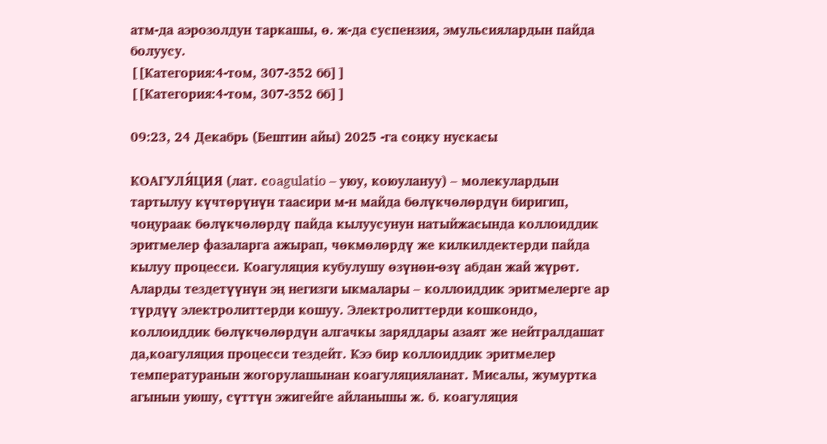атм-да аэрозолдун таркашы, ө. ж-да суспензия, эмульсиялардын пайда болуусу.
[[Категория:4-том, 307-352 бб]]
[[Категория:4-том, 307-352 бб]]

09:23, 24 Декабрь (Бештин айы) 2025 -га соңку нускасы

КОАГУЛЯ́ЦИЯ (лат. сoagulatio – уюу, коюулануу) – молекулардын тартылуу күчтөрүнүн таасири м-н майда бөлүкчөлөрдүн биригип, чоңураак бөлүкчөлөрдү пайда кылуусунун натыйжасында коллоиддик эритмелер фазаларга ажырап, чөкмөлөрдү же килкилдектерди пайда кылуу процесси. Коагуляция кубулушу өзүнөн-өзү абдан жай жүрөт. Аларды тездетүүнүн эң негизги ыкмалары – коллоиддик эритмелерге ар түрдүү электролиттерди кошуу. Электролиттерди кошкондо, коллоиддик бөлүкчөлөрдүн алгачкы заряддары азаят же нейтралдашат да,коагуляция процесси тездейт. Кээ бир коллоиддик эритмелер температуранын жогорулашынан коагуляцияланат. Мисалы, жумуртка агынын уюшу, сүттүн эжигейге айланышы ж. б. коагуляция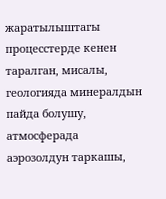жаратылыштагы процесстерде кенен таралган, мисалы, геологияда минералдын пайда болушу, атмосферада аэрозолдун таркашы,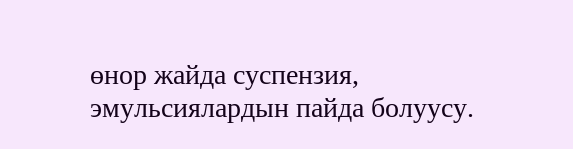өнор жайда суспензия, эмульсиялардын пайда болуусу.